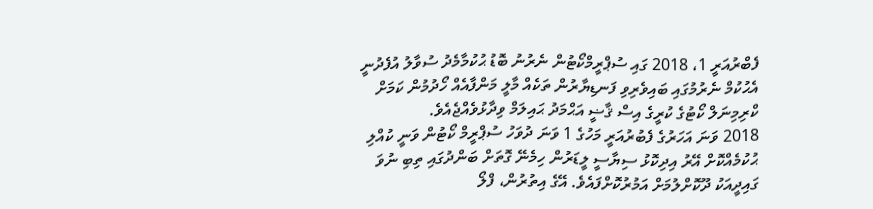ފެބްރުއަރީ 1، 2018 ގައި ސުޕްރީމްކޯޓުން ނެރުނު ބޮޑު ޙުކުމާމެދު ސުވާލު އުފެދުނީ އެޙުކުމް ނެރުމުގައި ބައިވެރިވި ފަނޑިޔާރުން ތަކެއް މާލީ މަންފާއެއް ހޯދުމުން ކަމަށް ކްރިމިނަލް ކޯޓުގެ ކުރީގެ އިސް ޤާޟީ އަޙްމަދު ޙައިލަމް ވިދާޅުވެއްޖެއެވެ.
2018 ވަނަ އަހަރުގެ ފެބުރުއަރީ މަހުގެ 1 ވަނަ ދުވަހު ސުޕްރީމް ކޯޓުން ވަނީ ކުއްލި ޙުކުމެއްކޮށް އޭރު އިދިކޮޅު ސިޔާސީ ލީޑަރުން ހިމެނޭ ގޮތަށް ބަންދުގައި ތިބި ނުވަ ގައިދީއަކު ދޫކޮށްލުމަށް އަމުރުކޮށްފައެވެ. އޭގެ އިތުރުން، ފްލޯ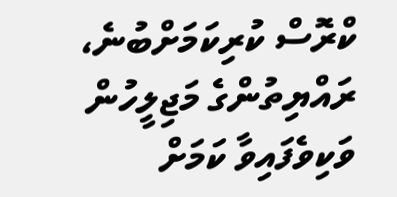ކްރޮސް ކުރިކަމަށްބުނެ، ރައްޔިތުންގެ މަޖިލީހުން ވަކިވެފައިވާ ކަމަށް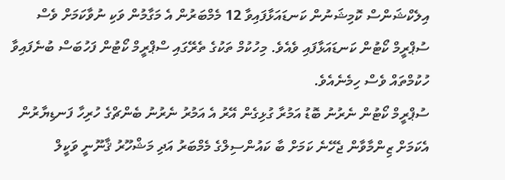އިލެކްޝަންސް ކޮމިޝަނުން ކަނޑައަޅާފައިވާ 12 މެމްބަރުން އެ މަގާމުން ވަކި ނުވާކަމަށް ވެސް ސުޕްރީމް ކޯޓުން ކަނޑައަޅާފައި ވެއެވެ. މިހުކުމް ތަކުގެ ތެރޭގައި ސްޕްރީމް ކޯޓުން ފަހުބަސް ބުނެފައިވާ ހުކުމްތައް ވެސް ހިމެނެއެވެ.
ސުޕްރީމް ކޯޓުން ނެރުނު ބޮޑު އަމުރާ ގުޅިގެން އޭރު އެ އަމުރު ނެރުނު ބެންޗްގެ ހުރިހާ ފަނޑިޔާރުން އެކަމަށް ޒިންމާވާން ޖެހޭނެ ކަމަށް ބާ ކައުންސިލްގެ މެމްބަރު އަދި މަޝްހޫރު ޤާނޫނީ ވަކީލް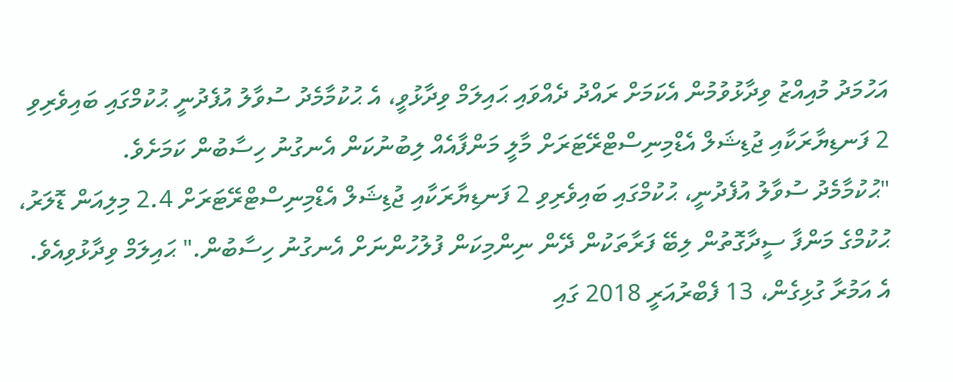އަހުމަދު މުއިއްޒު ވިދާޅުވުމުން އެކަމަށް ރައްދު ދެއްވައި ޙައިލަމް ވިދާޅުވީ، އެ ޙުކުމާމެދު ސުވާލު އުފެދުނީ ޙުކުމްގައި ބައިވެރިވި 2 ފަނޑިޔާރަކާއި ޖުޑިޝަލް އެޑްމިނިސްޓްރޭޓަރަށް މާލީ މަންފާއެއް ލިބުނުކަން އެނގުނު ހިސާބުން ކަމަށެވެ.
"ޙުކުމާމެދު ސުވާލު އުފެދުނީ، ޙުކުމްގައި ބައިވެރިވި 2 ފަނޑިޔާރަކާއި ޖުޑިޝަލް އެޑްމިނިސްޓްރޭޓަރަށް 2.4 މިލިއަން ޑޮލަރު، ޙުކުމްގެ މަންފާ ސީދާގޮތުން ލިބޭ ފަރާތަކުން ދޭން ނިންމިކަން ފުލުހުންނަށް އެނގުނު ހިސާބުން." ޙައިލަމް ވިދާޅުވިއެވެ.
އެ އަމުރާ ގުޅިގެން، 13 ފެބްރުއަރީ 2018 ގައި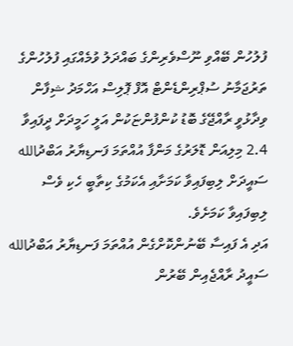ފުލުހުން ބޭއްވި ނޫސްވެރިންގެ ބައްދަލު ވުމެއްގައި ފުލުހުންގެ ތަރުޖަމާނު ސުޕްރިންޑެންޓް އޮފް ޕޮލިސް އަހްމަދު ޝިފާން ވިދާޅުވީ ރާއްޖޭގެ ބޮޑު ކުންފުންޏަކުން އަލީ ހަމީދަށް ދީފައިވާ 2.4 މިލިއަން ޑޮލަރުގެ މަންފާ އުއްތަމަ ފަނޑިޔާރު އަބްދުالله ސައީދަށް ލިބިފައިވާ ކަމަށާއި އެކަމުގެ ކިތާބީ ހެކި ވެސް ލިބިފައިވާ ކަމަށެވެ.
އަދި އެ ފައިސާ ބޭނުންކޮށްގެން އުއްތަމަ ފަނޑިޔާރު އަބްދުالله ސައީދު ރާއްޖެއިން ބޭރުން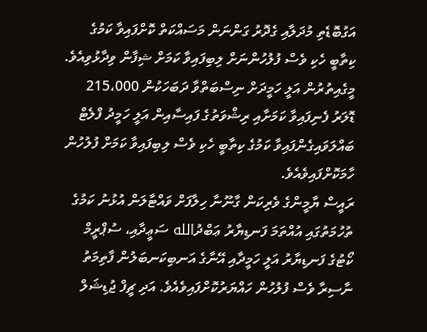އަގުބޮޑެތި މުދަލާއި ގެދޮރު ގަންނަން މަސައްކަތް ކޮށްފައިވާ ކަމުގެ ކިތާބީ ހެކި ވެސް ފުލުހުންނަށް ލިބިފައިވާ ކަމަށް ޝިފާން ވިދާޅުވިއެވެ. މީގެއިތުރުން އަލީ ހަމީދަށް ނިސްބަތްވާ ދަބަހަކުން 215،000 ޑޮލަރު ފެނިފައިވާ ކަމަށާއި ރިޝްވަތުގެ ފައިސާއިން އަލީ ހަމީދު ފްލެޓް ބައްލަވައިގެންފައިވާ ކަމުގެ ކިތާބީ ހެކި ވެސް ލިބިފައިވާ ކަމަށް ފުލުހުން ހާމަކޮށްފައިވެއެވެ.
ރައީސް ޔާމީންގެ ވެރިކަން ގާނޫނާ ހިލާފަށް ވައްޓާލަން އުޅުނު ކަމުގެ ތުހުމަތުގައި އުއްތަމަ ފަނޑިޔާރު ޢަބްދުالله ސަޢީދާއި، ސުޕްރީމް ކޯޓުގެ ފަނޑިޔާރު އަލީ ހަމީދާއި އޭނާގެ އަނބިކަނބަލުން ފާތިމަތު ނާސިރާ ވެސް ފުލުހުން ހައްޔަރުކޮށްފައިވެއެވެ. އަދި ޗީފް ޖުޑިޝަލް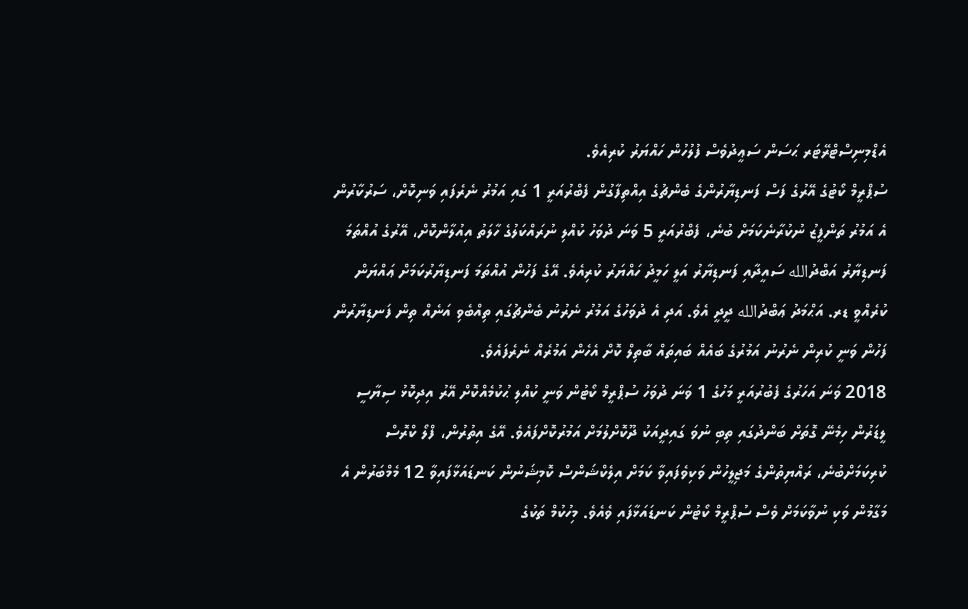އެޑްމިނިސްޓްރޭޓަރ ޙަސަން ސަޢީދުވެސް ފުލުހުން ހައްޔަރު ކުރިއެވެ.
ސުޕްރީމް ކޯޓުގެ އޭރުގެ ފަސް ފަނޑިޔާރުންގެ ބެންޗުގެ އިއްތިފާގުން ފެބްރުއަރީ 1 ގައި އަމުރު ނެރެފައި ވަނިކޮށް، ސަރުކާރުން އެ އަމުރު ތަންފީޒު ނުކުރާނެކަމަށް ބުނެ، ފެބްރުއަރީ 5 ވަނަ ދުވަހު ކުއްލި ނުރައްކަލުގެ ހާލަތު އިއުލާންކޮށް، އޭރުގެ އުއްތަމަ ފަނޑިޔާރު އަބްދުالله ސައީދާއި ފަނޑިޔާރު އަލީ ހަމީދު ހައްޔަރު ކުރިއެވެ. އޭގެ ފަހުން އުއްތަމަ ފަނޑިޔާރުކަމަށް ޢައްޔަން ކުރެއްވީ ޑރ. އަޙްމަދު ޢަބްދުالله ދީދީ އެވެ. އަދި އެ ދުވަހުގެ އަމުރު ނެރުނު ބެންޗުގައި ތިއްބެވި އަނެއް ތިން ފަނޑިޔާރުން ފަހުން ވަނީ ކުރިން ނެރުނު އަމުރުގެ ބައެއް ބައިތައް ބާތިލް ކޮށް އެހެން އަމުރެއް ނެރެފައެވެ.
2018 ވަނަ އަހަރުގެ ފެބުރުއަރީ މަހުގެ 1 ވަނަ ދުވަހު ސުޕްރީމް ކޯޓުން ވަނީ ކުއްލި ޙުކުމެއްކޮށް އޭރު އިދިކޮޅު ސިޔާސީ ލީޑަރުން ހިމެނޭ ގޮތަށް ބަންދުގައި ތިބި ނުވަ ގައިދީއަކު ދޫކޮށްލުމަށް އަމުރުކޮށްފައެވެ. އޭގެ އިތުރުން، ފްލޯ ކްރޮސް ކުރިކަމަށްބުނެ، ރައްޔިތުންގެ މަޖިލީހުން ވަކިވެފައިވާ ކަމަށް އިލެކްޝަންސް ކޮމިޝަނުން ކަނޑައަޅާފައިވާ 12 މެމްބަރުން އެ މަގާމުން ވަކި ނުވާކަމަށް ވެސް ސުޕްރީމް ކޯޓުން ކަނޑައަޅާފައި ވެއެވެ. މިހުކުމް ތަކުގެ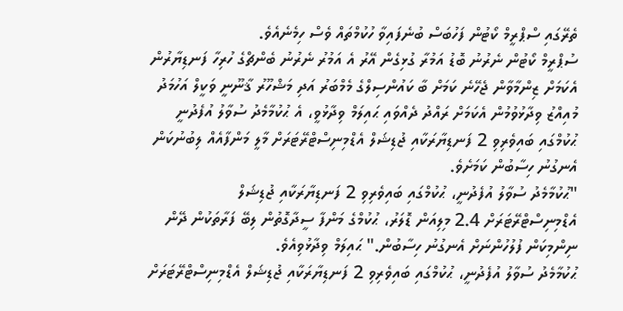ތެރޭގައި ސްޕްރީމް ކޯޓުން ފަހުބަސް ބުނެފައިވާ ހުކުމްތައް ވެސް ހިމެނެއެވެ.
ސުޕްރީމް ކޯޓުން ނެރުނު ބޮޑު އަމުރާ ގުޅިގެން އޭރު އެ އަމުރު ނެރުނު ބެންޗްގެ ހުރިހާ ފަނޑިޔާރުން އެކަމަށް ޒިންމާވާން ޖެހޭނެ ކަމަށް ބާ ކައުންސިލްގެ މެމްބަރު އަދި މަޝްހޫރު ޤާނޫނީ ވަކީލް އަހުމަދު މުއިއްޒު ވިދާޅުވުމުން އެކަމަށް ރައްދު ދެއްވައި ޙައިލަމް ވިދާޅުވީ، އެ ޙުކުމާމެދު ސުވާލު އުފެދުނީ ޙުކުމްގައި ބައިވެރިވި 2 ފަނޑިޔާރަކާއި ޖުޑިޝަލް އެޑްމިނިސްޓްރޭޓަރަށް މާލީ މަންފާއެއް ލިބުނުކަން އެނގުނު ހިސާބުން ކަމަށެވެ.
"ޙުކުމާމެދު ސުވާލު އުފެދުނީ، ޙުކުމްގައި ބައިވެރިވި 2 ފަނޑިޔާރަކާއި ޖުޑިޝަލް އެޑްމިނިސްޓްރޭޓަރަށް 2.4 މިލިއަން ޑޮލަރު، ޙުކުމްގެ މަންފާ ސީދާގޮތުން ލިބޭ ފަރާތަކުން ދޭން ނިންމިކަން ފުލުހުންނަށް އެނގުނު ހިސާބުން." ޙައިލަމް ވިދާޅުވިއެވެ.
ޙުކުމާމެދު ސުވާލު އުފެދުނީ، ޙުކުމްގައި ބައިވެރިވި 2 ފަނޑިޔާރަކާއި ޖުޑިޝަލް އެޑްމިނިސްޓްރޭޓަރަށް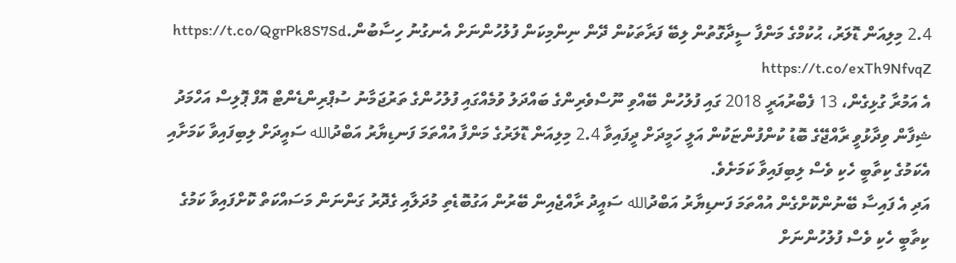2.4 މިލިއަން ޑޮލަރު، ޙުކުމްގެ މަންފާ ސީދާގޮތުން ލިބޭ ފަރާތަކުން ދޭން ނިންމިކަން ފުލުހުންނަށް އެނގުނު ހިސާބުން.https://t.co/QgrPk8S7Sd https://t.co/exTh9NfvqZ
އެ އަމުރާ ގުޅިގެން، 13 ފެބްރުއަރީ 2018 ގައި ފުލުހުން ބޭއްވި ނޫސްވެރިންގެ ބައްދަލު ވުމެއްގައި ފުލުހުންގެ ތަރުޖަމާނު ސުޕްރިންޑެންޓް އޮފް ޕޮލިސް އަހްމަދު ޝިފާން ވިދާޅުވީ ރާއްޖޭގެ ބޮޑު ކުންފުންޏަކުން އަލީ ހަމީދަށް ދީފައިވާ 2.4 މިލިއަން ޑޮލަރުގެ މަންފާ އުއްތަމަ ފަނޑިޔާރު އަބްދުالله ސައީދަށް ލިބިފައިވާ ކަމަށާއި އެކަމުގެ ކިތާބީ ހެކި ވެސް ލިބިފައިވާ ކަމަށެވެ.
އަދި އެ ފައިސާ ބޭނުންކޮށްގެން އުއްތަމަ ފަނޑިޔާރު އަބްދުالله ސައީދު ރާއްޖެއިން ބޭރުން އަގުބޮޑެތި މުދަލާއި ގެދޮރު ގަންނަން މަސައްކަތް ކޮށްފައިވާ ކަމުގެ ކިތާބީ ހެކި ވެސް ފުލުހުންނަށް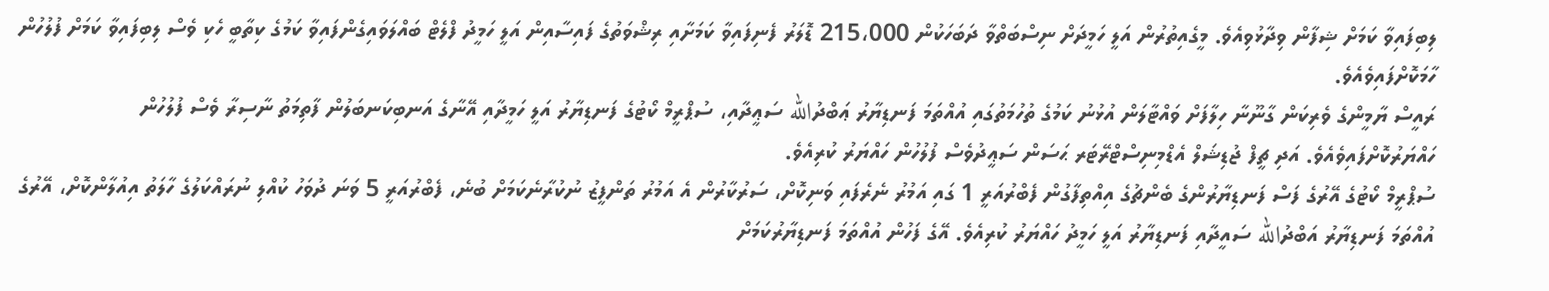ލިބިފައިވާ ކަމަށް ޝިފާން ވިދާޅުވިއެވެ. މީގެއިތުރުން އަލީ ހަމީދަށް ނިސްބަތްވާ ދަބަހަކުން 215،000 ޑޮލަރު ފެނިފައިވާ ކަމަށާއި ރިޝްވަތުގެ ފައިސާއިން އަލީ ހަމީދު ފްލެޓް ބައްލަވައިގެންފައިވާ ކަމުގެ ކިތާބީ ހެކި ވެސް ލިބިފައިވާ ކަމަށް ފުލުހުން ހާމަކޮށްފައިވެއެވެ.
ރައީސް ޔާމީންގެ ވެރިކަން ގާނޫނާ ހިލާފަށް ވައްޓާލަން އުޅުނު ކަމުގެ ތުހުމަތުގައި އުއްތަމަ ފަނޑިޔާރު ޢަބްދުالله ސަޢީދާއި، ސުޕްރީމް ކޯޓުގެ ފަނޑިޔާރު އަލީ ހަމީދާއި އޭނާގެ އަނބިކަނބަލުން ފާތިމަތު ނާސިރާ ވެސް ފުލުހުން ހައްޔަރުކޮށްފައިވެއެވެ. އަދި ޗީފް ޖުޑިޝަލް އެޑްމިނިސްޓްރޭޓަރ ޙަސަން ސަޢީދުވެސް ފުލުހުން ހައްޔަރު ކުރިއެވެ.
ސުޕްރީމް ކޯޓުގެ އޭރުގެ ފަސް ފަނޑިޔާރުންގެ ބެންޗުގެ އިއްތިފާގުން ފެބްރުއަރީ 1 ގައި އަމުރު ނެރެފައި ވަނިކޮށް، ސަރުކާރުން އެ އަމުރު ތަންފީޒު ނުކުރާނެކަމަށް ބުނެ، ފެބްރުއަރީ 5 ވަނަ ދުވަހު ކުއްލި ނުރައްކަލުގެ ހާލަތު އިއުލާންކޮށް، އޭރުގެ އުއްތަމަ ފަނޑިޔާރު އަބްދުالله ސައީދާއި ފަނޑިޔާރު އަލީ ހަމީދު ހައްޔަރު ކުރިއެވެ. އޭގެ ފަހުން އުއްތަމަ ފަނޑިޔާރުކަމަށް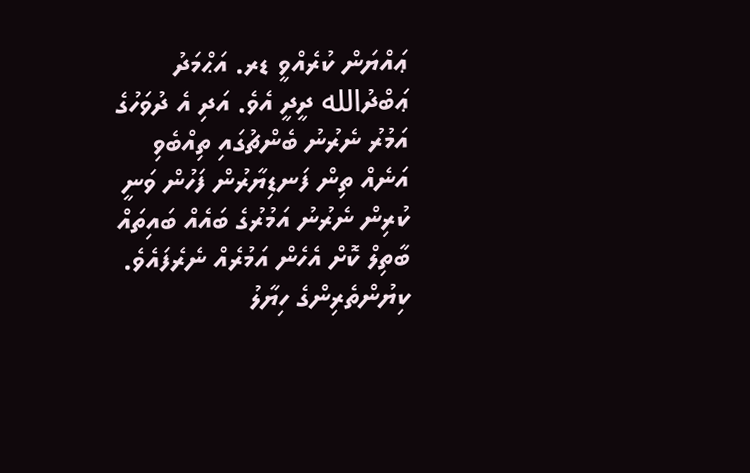ޢައްޔަން ކުރެއްވީ ޑރ. އަޙްމަދު ޢަބްދުالله ދީދީ އެވެ. އަދި އެ ދުވަހުގެ އަމުރު ނެރުނު ބެންޗުގައި ތިއްބެވި އަނެއް ތިން ފަނޑިޔާރުން ފަހުން ވަނީ ކުރިން ނެރުނު އަމުރުގެ ބައެއް ބައިތައް ބާތިލް ކޮށް އެހެން އަމުރެއް ނެރެފައެވެ.
ކިޔުންތެރިންގެ ހިޔާލު